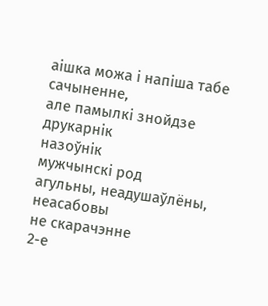аішка можа і напіша табе сачыненне,
але памылкі знойдзе друкарнік
назоўнік
мужчынскі род
агульны, неадушаўлёны, неасабовы
не скарачэнне
2-е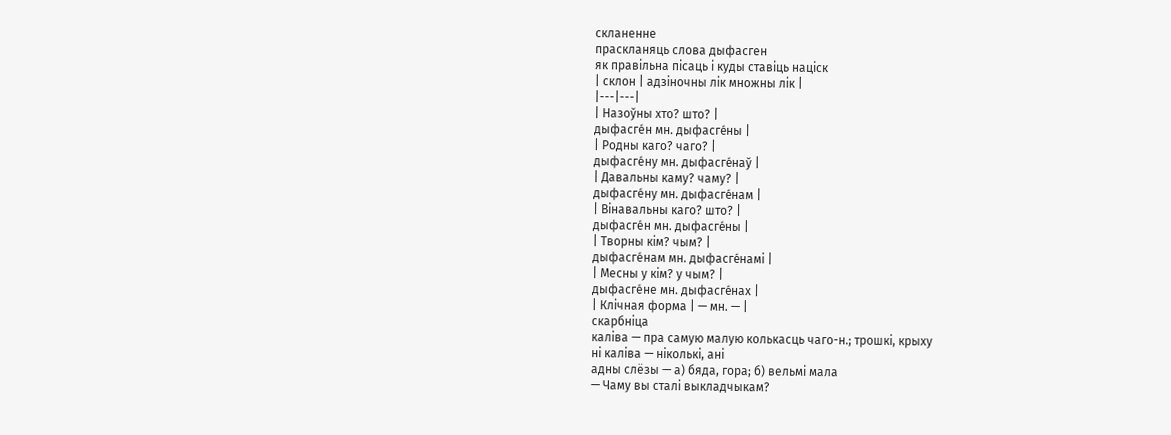скланенне
праскланяць слова дыфасген
як правільна пісаць і куды ставіць націск
| склон | адзіночны лік множны лік |
|---|---|
| Назоўны хто? што? |
дыфасге́н мн. дыфасге́ны |
| Родны каго? чаго? |
дыфасге́ну мн. дыфасге́наў |
| Давальны каму? чаму? |
дыфасге́ну мн. дыфасге́нам |
| Вінавальны каго? што? |
дыфасге́н мн. дыфасге́ны |
| Творны кім? чым? |
дыфасге́нам мн. дыфасге́намі |
| Месны у кім? у чым? |
дыфасге́не мн. дыфасге́нах |
| Клічная форма | — мн. — |
скарбніца
каліва — пра самую малую колькасць чаго-н.; трошкі, крыху
ні каліва — ніколькі, ані
адны слёзы — а) бяда, гора; б) вельмі мала
— Чаму вы сталі выкладчыкам?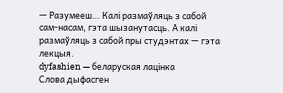— Разумееш… Калі размаўляць з сабой сам-насам, гэта шызанутасць. А калі размаўляць з сабой пры студэнтах — гэта лекцыя.
dyfashien — беларуская лацінка
Слова дыфасген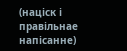(націск і правільнае напісанне)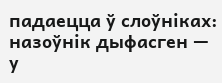падаецца ў слоўніках:
назоўнік дыфасген — у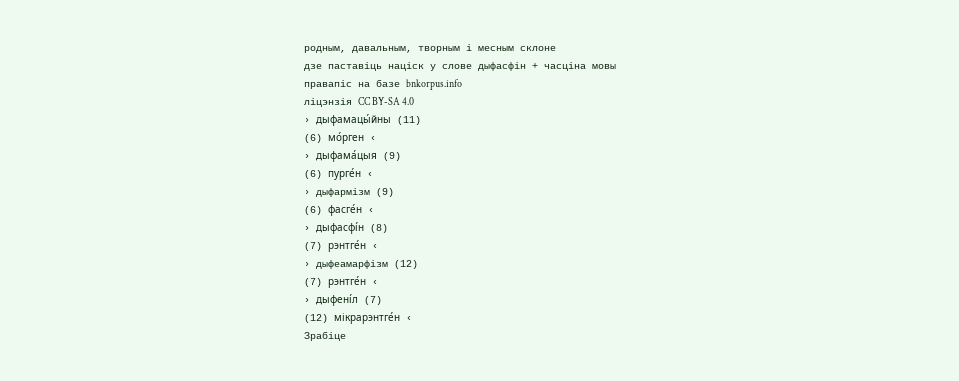родным, давальным, творным і месным склоне
дзе паставіць націск у слове дыфасфін + часціна мовы
правапіс на базе bnkorpus.info
ліцэнзія CC BY-SA 4.0
› дыфамацы́йны (11)
(6) мо́рген ‹
› дыфама́цыя (9)
(6) пурге́н ‹
› дыфармізм (9)
(6) фасге́н ‹
› дыфасфі́н (8)
(7) рэнтге́н ‹
› дыфеамарфізм (12)
(7) рэнтге́н ‹
› дыфені́л (7)
(12) мікрарэнтге́н ‹
Зрабіце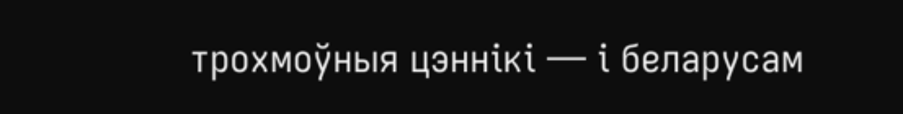трохмоўныя цэннікі — і беларусам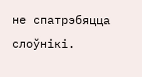не спатрэбяцца слоўнікі.